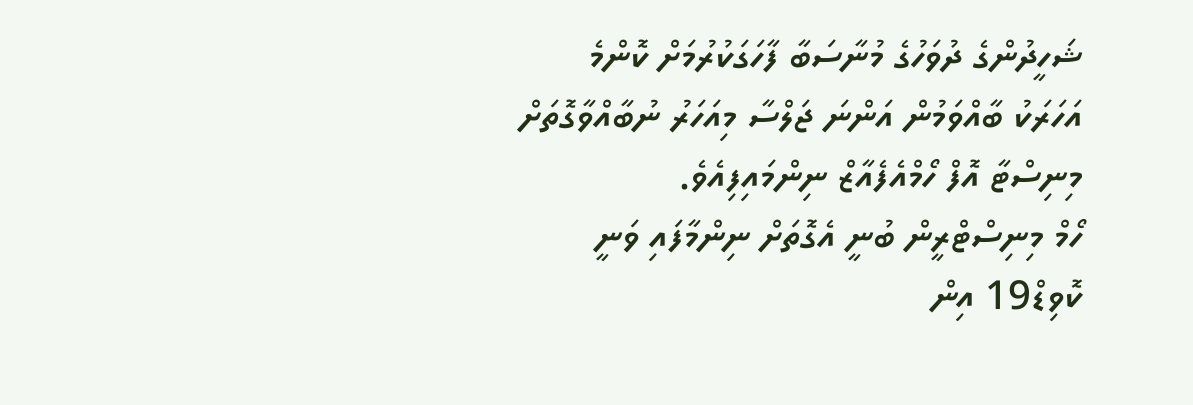ޝަހީދުންގެ ދުވަހުގެ މުނާސަބާ ފާހަގަކުރުމަށް ކޮންމެ އަހަރަކު ބާއްވަމުން އަންނަ ޖަލްސާ މިއަހަރު ނުބާއްވާގޮތަށް މިނިސްޓާ އޮފް ހޯމްއެފެއާޒް ނިންމައިފިއެވެ.
ހޯމް މިނިސްޓްރީން ބުނީ އެގޮތަށް ނިންމާފައި ވަނީ ކޮވިޑް19 އިން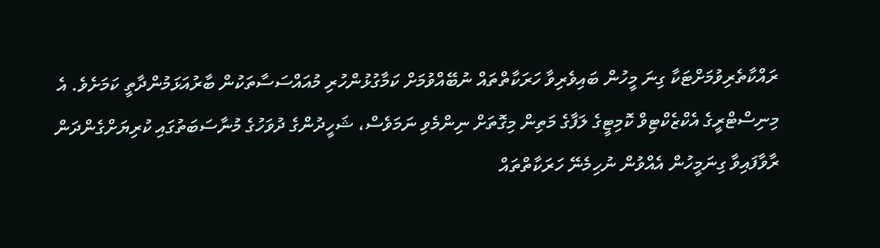ރައްކާތެރިވުމަށްޓަކާ ގިނަ މީހުން ބައިވެރިވާ ހަރަކާތްތައް ނުބޭއްވުމަށް ކަމާގުޅުންހުރި މުއައްސަސާތަކުން ބާރުއަޅަމުންދާތީ ކަމަށެވެ. އެ މިނިސްޓްރީގެ އެކްޒެކްޓިވް ކޮމިޓީގެ ލަފާގެ މަތިން މިގޮތަށް ނިންމެވި ނަމަވެސް، ޝަހީދުންގެ ދުވަހުގެ މުނާސަބަތުގައި ކުރިޔަށްގެންދަން ރާވާފައިވާ ގިނަމީހުން އެއްވުން ނުހިމެނޭ ހަރަކާތްތައް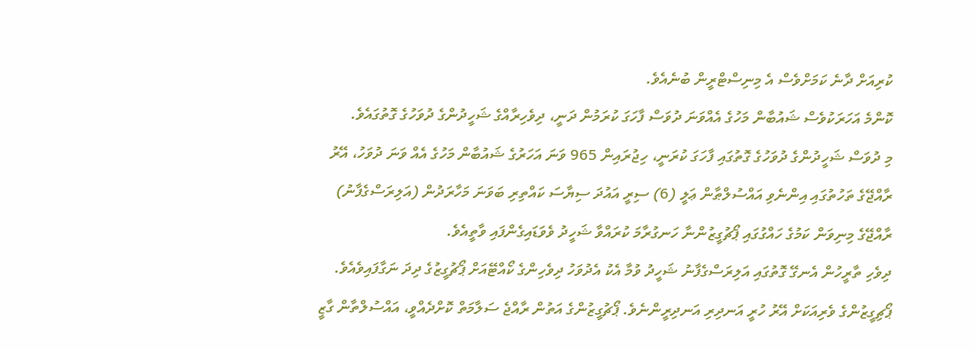ކުރިއަށް ދާނެ ކަމަށްވެސް އެ މިނިސްޓްރީން ބުނެއެވެ.
ކޮންމެ އަހަރަކުވެސް ޝައުބާން މަހުގެ އެއްވަނަ ދުވަސް ފާހަގަ ކުރަމުން ދަނީ، ދިވެހިރާއްގެ ޝަހީދުންގެ ދުވަހުގެ ގޮތުގައެވެ.
މި ދުވަސް ޝަހީދުންގެ ދުވަހުގެ ގޮތުގައި ފާހަގަ ކުރަނީ، ހިޖުރައިން 965 ވަނަ އަހަރުގެ ޝައުބާން މަހުގެ އެއް ވަނަ ދުވަހު، އޭރު ރާއްޖޭގެ ތަހުތުގައި އިންނެވި އައްސުލްޠާން ޢަލީ (6) ސިރީ އައުދަ ސިޔާސަ ކައްތިރި ބަވަނަ މަހާރަދުން (އަލިރަސްގެފާނު) ރާއްޖޭގެ މިނިވަން ކަމުގެ ހައްގުގައި ޕޯޗުގީޒުންނާ ހަނގުރާމަ ކުރައްވާ ޝަހީދު ވެވަޑައިގެންފައި ވާތީއެވެ.
ދިވެހި ތާރީހުން އެނގޭ ގޮތުގައި އަލިރަސްގެފާނު ޝަހީދު ވުމާ އެކު އެދުވަހު ދިވެހިންގެ ކޯއްޓޭއަށް ޕޯޗުގީޒުގެ ދިދަ ނަގާފައިވެއެވެ. ޕޯޗިގީޒުންގެ ވެރިއަކަށް އޭރު ހުރީ އަނދިރި އަނދިރީންނެވެ. ޕޯޗުގީޒުންގެ އަތުން ރާއްޖެ ސަލާމަތް ކޮށްދެއްވީ، އައްސުލްތާން ގާޒީ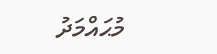މުޙައްމަދު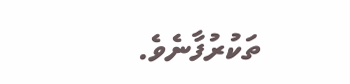ތަކުރުފާނެވެ.